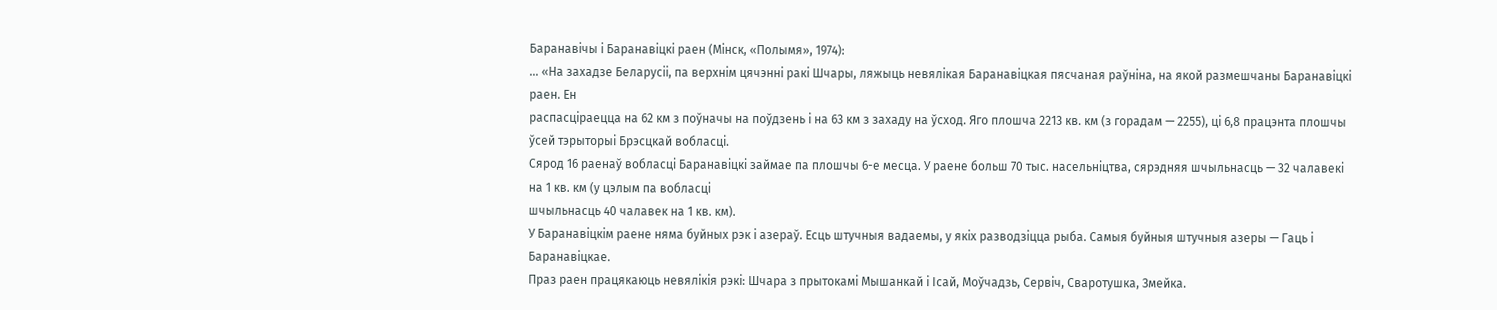Баранавічы і Баранавіцкі раен (Мінск, «Полымя», 1974):
… «На захадзе Беларусіі, па верхнім цячэнні ракі Шчары, ляжыць невялікая Баранавіцкая пясчаная раўніна, на якой размешчаны Баранавіцкі раен. Ен
распасціраецца на 62 км з поўначы на поўдзень і на 63 км з захаду на ўсход. Яго плошча 2213 кв. км (з горадам — 2255), ці 6,8 працэнта плошчы ўсей тэрыторыі Брэсцкай вобласці.
Сярод 16 раенаў вобласці Баранавіцкі займае па плошчы 6-е месца. У раене больш 70 тыс. насельніцтва, сярэдняя шчыльнасць — 32 чалавекі на 1 кв. км (у цэлым па вобласці
шчыльнасць 40 чалавек на 1 кв. км).
У Баранавіцкім раене няма буйных рэк і азераў. Есць штучныя вадаемы, у якіх разводзіцца рыба. Самыя буйныя штучныя азеры — Гаць і Баранавіцкае.
Праз раен працякаюць невялікія рэкі: Шчара з прытокамі Мышанкай і Ісай, Моўчадзь, Сервіч, Сваротушка, Змейка.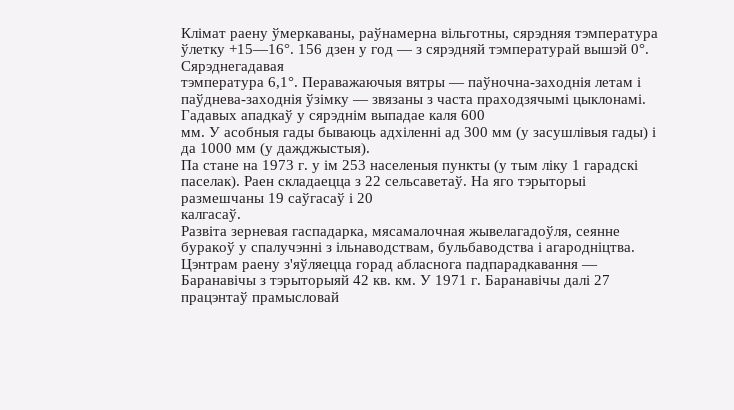Клімат раену ўмеркаваны, раўнамерна вільготны, сярэдняя тэмпература ўлетку +15—16°. 156 дзен у год — з сярэдняй тэмпературай вышэй 0°. Сярэднегадавая
тэмпература 6,1°. Пераважаючыя вятры — паўночна-заходнія летам і паўднева-заходнія ўзімку — звязаны з часта праходзячымі цыклонамі. Гадавых ападкаў у сярэднім выпадае каля 600
мм. У асобныя гады бываюць адхіленні ад 300 мм (у засушлівыя гады) і да 1000 мм (у дажджыстыя).
Па стане на 1973 г. у ім 253 населеныя пункты (у тым ліку 1 гарадскі паселак). Раен складаецца з 22 сельсаветаў. На яго тэрыторыі размешчаны 19 саўгасаў і 20
калгасаў.
Развіта зерневая гаспадарка, мясамалочная жывелагадоўля, сеянне буракоў у спалучэнні з ільнаводствам, бульбаводства і агародніцтва.
Цэнтрам раену з'яўляецца горад абласнога падпарадкавання — Баранавічы з тэрыторыяй 42 кв. км. У 1971 г. Баранавічы далі 27 працэнтаў прамысловай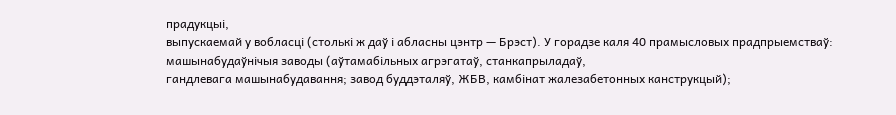прадукцыі,
выпускаемай у вобласці (столькі ж даў і абласны цэнтр — Брэст). У горадзе каля 40 прамысловых прадпрыемстваў: машынабудаўнічыя заводы (аўтамабільных агрэгатаў, станкапрыладаў,
гандлевага машынабудавання; завод буддэталяў, ЖБВ, камбінат жалезабетонных канструкцый);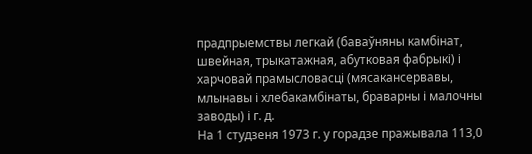прадпрыемствы легкай (баваўняны камбінат, швейная, трыкатажная, абутковая фабрыкі) і
харчовай прамысловасці (мясакансервавы, млынавы і хлебакамбінаты, браварны і малочны заводы) і г. д.
На 1 студзеня 1973 г. у горадзе пражывала 113,0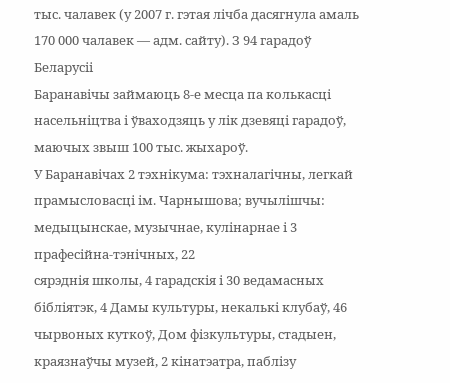тыс. чалавек (у 2007 г. гэтая лічба дасягнула амаль 170 000 чалавек — адм. сайту). З 94 гарадоў Беларусіі
Баранавічы займаюць 8-е месца па колькасці насельніцтва і ўваходзяць у лік дзевяці гарадоў, маючых звыш 100 тыс. жыхароў.
У Баранавічах 2 тэхнікума: тэхналагічны, легкай прамысловасці ім. Чарнышова; вучылішчы: медыцынскае, музычнае, кулінарнае і 3 прафесійна-тэнічных, 22
сярэднія школы, 4 гарадскія і 30 ведамасных бібліятэк, 4 Дамы культуры, некалькі клубаў, 46 чырвоных куткоў, Дом фізкультуры, стадыен, краязнаўчы музей, 2 кінатэатра, паблізу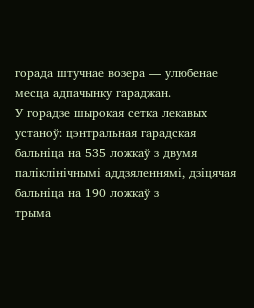горада штучнае возера — улюбенае месца адпачынку гараджан.
У горадзе шырокая сетка лекавых устаноў: цэнтральная гарадская бальніца на 535 ложкаў з двумя паліклінічнымі аддзяленнямі, дзіцячая бальніца на 190 ложкаў з
трыма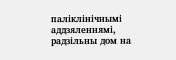паліклінічнымі аддзяленнямі, радзільны дом на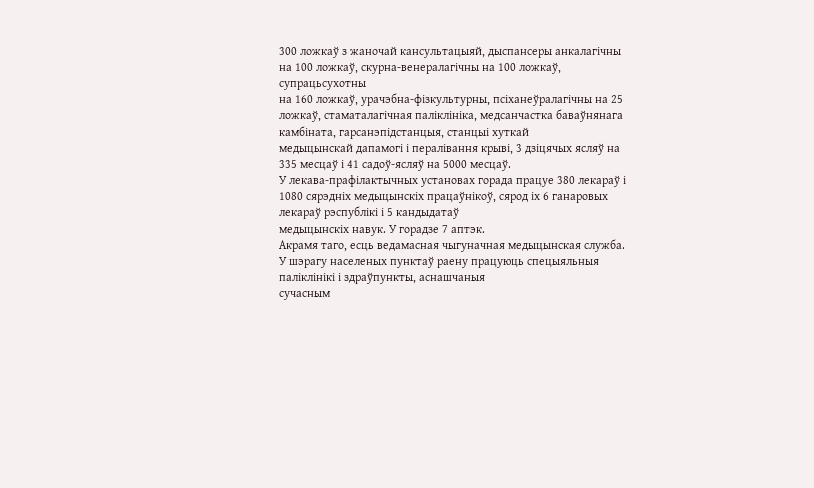300 ложкаў з жаночай кансультацыяй, дыспансеры анкалагічны на 100 ложкаў, скурна-венералагічны на 100 ложкаў, супрацьсухотны
на 160 ложкаў, урачэбна-фізкультурны, псіханеўралагічны на 25 ложкаў, стаматалагічная паліклініка, медсанчастка баваўнянага камбіната, гарсанэпідстанцыя, станцыі хуткай
медыцынскай дапамогі і пералівання крыві, 3 дзіцячых ясляў на 335 месцаў і 41 садоў-ясляў на 5000 месцаў.
У лекава-прафілактычных установах горада працуе 380 лекараў і 1080 сярэдніх медыцынскіх працаўнікоў, сярод іх 6 ганаровых лекараў рэспублікі і 5 кандыдатаў
медыцынскіх навук. У горадзе 7 аптэк.
Акрамя таго, есць ведамасная чыгуначная медыцынская служба. У шэрагу населеных пунктаў раену працуюць спецыяльныя паліклінікі і здраўпункты, аснашчаныя
сучасным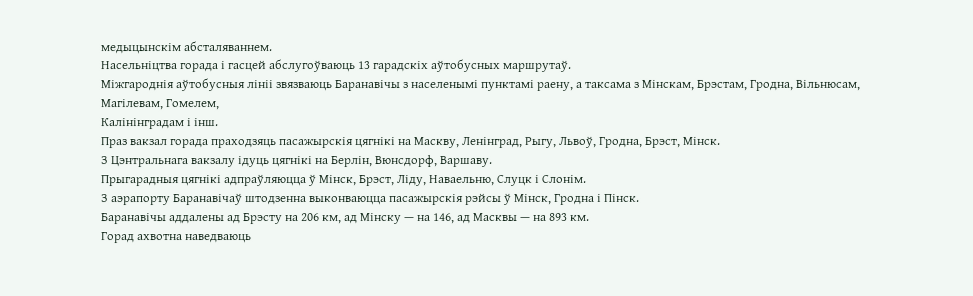медыцынскім абсталяваннем.
Насельніцтва горада і гасцей абслугоўваюць 13 гарадскіх аўтобусных маршрутаў.
Міжгароднія аўтобусныя лініі звязваюць Баранавічы з населенымі пунктамі раену, а таксама з Мінскам, Брэстам, Гродна, Вільнюсам, Магілевам, Гомелем,
Калінінградам і інш.
Праз вакзал горада праходзяць пасажырскія цягнікі на Маскву, Ленінград, Рыгу, Львоў, Гродна, Брэст, Мінск.
З Цэнтральнага вакзалу ідуць цягнікі на Берлін, Вюнсдорф, Варшаву.
Прыгарадныя цягнікі адпраўляюцца ў Мінск, Брэст, Ліду, Наваельню, Слуцк і Слонім.
З аэрапорту Баранавічаў штодзенна выконваюцца пасажырскія рэйсы ў Мінск, Гродна і Пінск.
Баранавічы аддалены ад Брэсту на 206 км, ад Мінску — на 146, ад Масквы — на 893 км.
Горад ахвотна наведваюць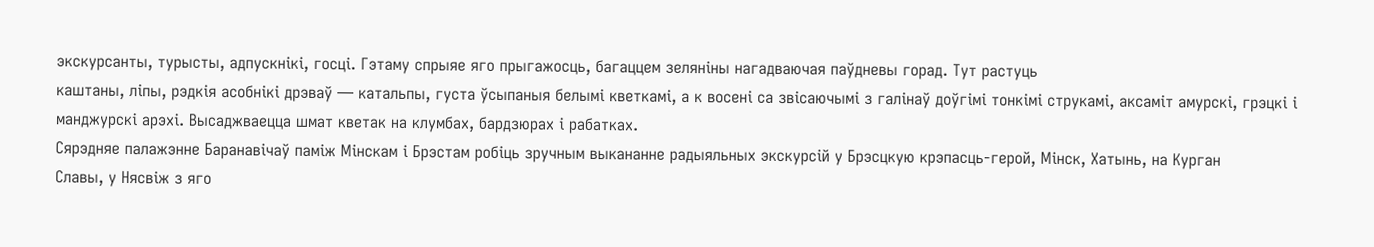экскурсанты, турысты, адпускнікі, госці. Гэтаму спрыяе яго прыгажосць, багаццем зеляніны нагадваючая паўдневы горад. Тут растуць
каштаны, ліпы, рэдкія асобнікі дрэваў — катальпы, густа ўсыпаныя белымі кветкамі, а к восені са звісаючымі з галінаў доўгімі тонкімі струкамі, аксаміт амурскі, грэцкі і
манджурскі арэхі. Высаджваецца шмат кветак на клумбах, бардзюрах і рабатках.
Сярэдняе палажэнне Баранавічаў паміж Мінскам і Брэстам робіць зручным выкананне радыяльных экскурсій у Брэсцкую крэпасць-герой, Мінск, Хатынь, на Курган
Славы, у Нясвіж з яго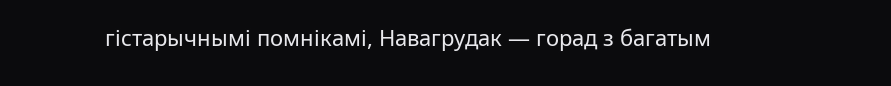гістарычнымі помнікамі, Навагрудак — горад з багатым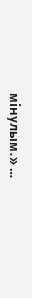мінулым.» …